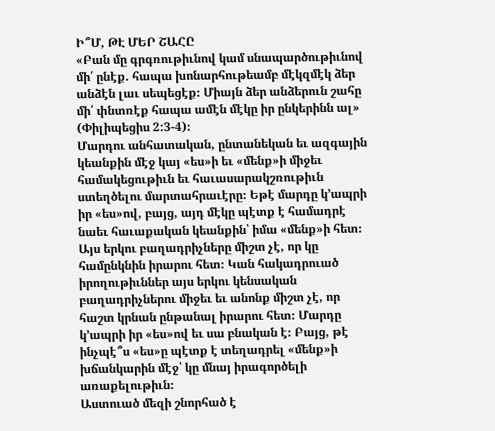Ի՞Մ, ԹԷ ՄԵՐ ՇԱՀԸ
«Բան մը գրգռութիւնով կամ սնապարծութիւնով մի՛ ընէք. հապա խոնարհութեամբ մէկզմէկ ձեր անձէն լաւ սեպեցէք։ Միայն ձեր անձերուն շահը մի՛ փնտռէք հապա ամէն մէկը իր ընկերինն ալ» (Փիլիպեցիս 2:3-4)։
Մարդու անհատական, ընտանեկան եւ ազգային կեանքին մէջ կայ «ես»ի եւ «մենք»ի միջեւ համակեցութիւն եւ հաւասարակշռութիւն ստեղծելու մարտահրաւէրը։ Եթէ մարդը կ՚ապրի իր «ես»ով, բայց, այդ մէկը պէտք է համադրէ նաեւ հաւաքական կեանքին՝ իմա «մենք»ի հետ։ Այս երկու բաղադրիչները միշտ չէ, որ կը համընկնին իրարու հետ։ Կան հակադրուած իրողութիւններ այս երկու կենսական բաղադրիչներու միջեւ եւ անոնք միշտ չէ, որ հաշտ կրնան ընթանալ իրարու հետ։ Մարդը կ՚ապրի իր «ես»ով եւ սա բնական է։ Բայց, թէ ինչպէ՞ս «ես»ը պէտք է տեղադրել «մենք»ի խճանկարին մէջ՝ կը մնայ իրագործելի առաքելութիւն։
Աստուած մեզի շնորհած է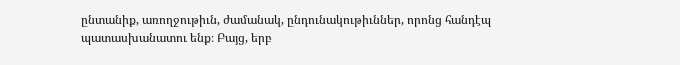ընտանիք, առողջութիւն, ժամանակ, ընդունակութիւններ, որոնց հանդէպ պատասխանատու ենք։ Բայց, երբ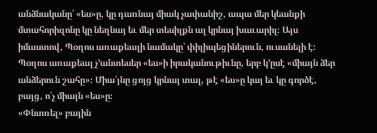անձնականը՝ «ես»ը, կը դառնայ միակ չափանիշ, ապա մեր կեանքի մտահորիզոնը կը նեղնայ եւ մեր տեսիլքն ալ կրնայ խաւարիլ։ Այս իմաստով, Պօղոս առաքեալի նամակը՝ փիլիպեցիներուն, ուսանելի է։ Պօղոս առաքեալ չ՚անտեսեր «ես»ի իրականութիւնը, երբ կ՚ըսէ «միայն ձեր անձերուն շահը»։ Միա՛յնը ցոյց կրնայ տալ, թէ «ես»ը կայ եւ կը գործէ, բայց, ո՛չ միայն «ես»ը։
«Փնտռել» բային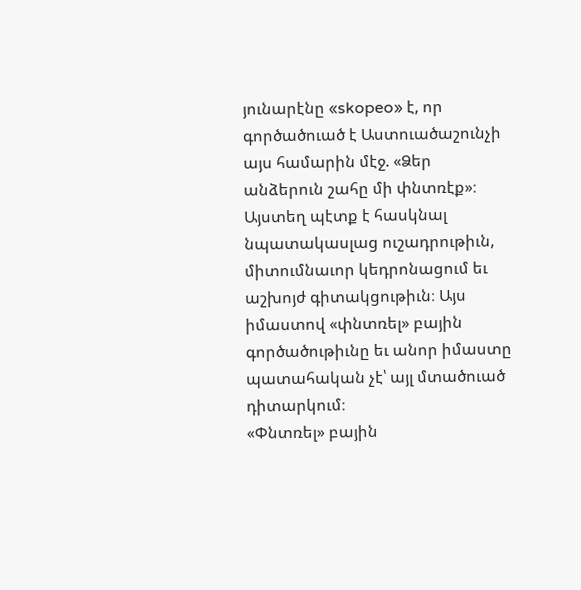յունարէնը «skopeo» է, որ գործածուած է Աստուածաշունչի այս համարին մէջ. «Ձեր անձերուն շահը մի փնտռէք»։ Այստեղ պէտք է հասկնալ նպատակասլաց ուշադրութիւն, միտումնաւոր կեդրոնացում եւ աշխոյժ գիտակցութիւն։ Այս իմաստով «փնտռել» բային գործածութիւնը եւ անոր իմաստը պատահական չէ՝ այլ մտածուած դիտարկում։
«Փնտռել» բային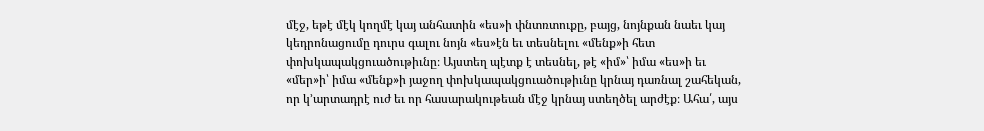մէջ, եթէ մէկ կողմէ կայ անհատին «ես»ի փնտռտուքը, բայց, նոյնքան նաեւ կայ կեդրոնացումը դուրս գալու նոյն «ես»էն եւ տեսնելու «մենք»ի հետ փոխկապակցուածութիւնը։ Այստեղ պէտք է տեսնել, թէ «իմ»՝ իմա «ես»ի եւ «մեր»ի՝ իմա «մենք»ի յաջող փոխկապակցուածութիւնը կրնայ դառնալ շահեկան, որ կ՚արտադրէ ուժ եւ որ հասարակութեան մէջ կրնայ ստեղծել արժէք։ Ահա՛, այս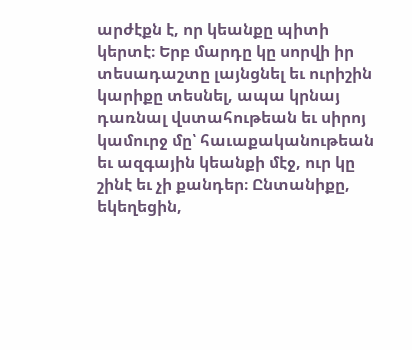արժէքն է, որ կեանքը պիտի կերտէ։ Երբ մարդը կը սորվի իր տեսադաշտը լայնցնել եւ ուրիշին կարիքը տեսնել, ապա կրնայ դառնալ վստահութեան եւ սիրոյ կամուրջ մը՝ հաւաքականութեան եւ ազգային կեանքի մէջ, ուր կը շինէ եւ չի քանդեր։ Ընտանիքը, եկեղեցին,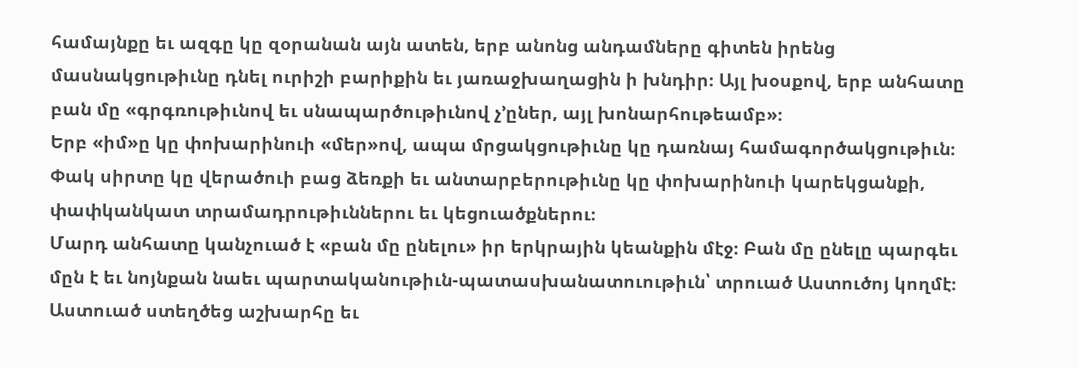համայնքը եւ ազգը կը զօրանան այն ատեն, երբ անոնց անդամները գիտեն իրենց մասնակցութիւնը դնել ուրիշի բարիքին եւ յառաջխաղացին ի խնդիր։ Այլ խօսքով, երբ անհատը բան մը «գրգռութիւնով եւ սնապարծութիւնով չ՚ըներ, այլ խոնարհութեամբ»։
Երբ «իմ»ը կը փոխարինուի «մեր»ով, ապա մրցակցութիւնը կը դառնայ համագործակցութիւն։ Փակ սիրտը կը վերածուի բաց ձեռքի եւ անտարբերութիւնը կը փոխարինուի կարեկցանքի, փափկանկատ տրամադրութիւններու եւ կեցուածքներու։
Մարդ անհատը կանչուած է «բան մը ընելու» իր երկրային կեանքին մէջ։ Բան մը ընելը պարգեւ մըն է եւ նոյնքան նաեւ պարտականութիւն-պատասխանատուութիւն՝ տրուած Աստուծոյ կողմէ։ Աստուած ստեղծեց աշխարհը եւ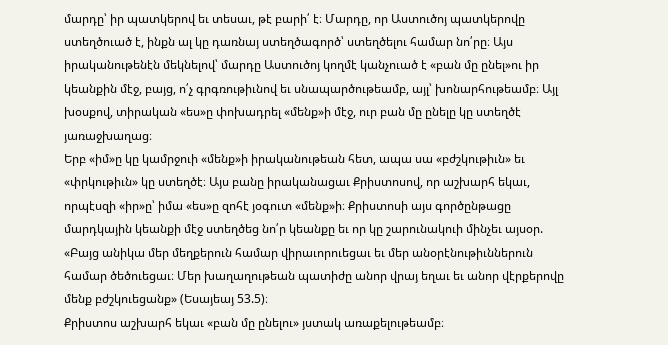մարդը՝ իր պատկերով եւ տեսաւ, թէ բարի՛ է։ Մարդը, որ Աստուծոյ պատկերովը ստեղծուած է, ինքն ալ կը դառնայ ստեղծագործ՝ ստեղծելու համար նո՛րը։ Այս իրականութենէն մեկնելով՝ մարդը Աստուծոյ կողմէ կանչուած է «բան մը ընել»ու իր կեանքին մէջ, բայց, ո՛չ գրգռութիւնով եւ սնապարծութեամբ, այլ՝ խոնարհութեամբ։ Այլ խօսքով, տիրական «ես»ը փոխադրել «մենք»ի մէջ, ուր բան մը ընելը կը ստեղծէ յառաջխաղաց։
Երբ «իմ»ը կը կամրջուի «մենք»ի իրականութեան հետ, ապա սա «բժշկութիւն» եւ «փրկութիւն» կը ստեղծէ։ Այս բանը իրականացաւ Քրիստոսով, որ աշխարհ եկաւ, որպէսզի «իր»ը՝ իմա «ես»ը զոհէ յօգուտ «մենք»ի։ Քրիստոսի այս գործընթացը մարդկային կեանքի մէջ ստեղծեց նո՛ր կեանքը եւ որ կը շարունակուի մինչեւ այսօր. «Բայց անիկա մեր մեղքերուն համար վիրաւորուեցաւ եւ մեր անօրէնութիւններուն համար ծեծուեցաւ։ Մեր խաղաղութեան պատիժը անոր վրայ եղաւ եւ անոր վէրքերովը մենք բժշկուեցանք» (Եսայեայ 53.5)։
Քրիստոս աշխարհ եկաւ «բան մը ընելու» յստակ առաքելութեամբ։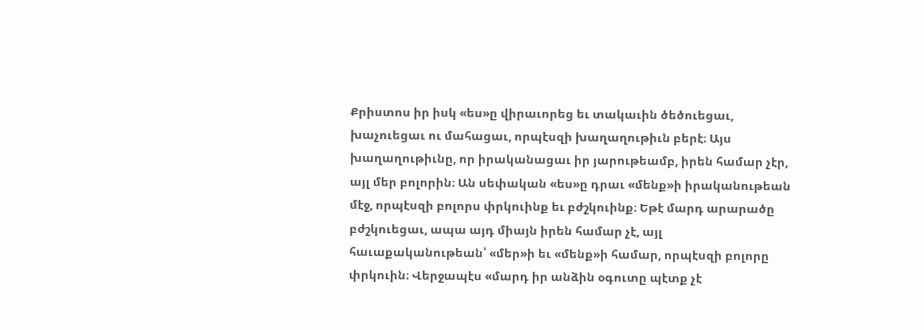Քրիստոս իր իսկ «ես»ը վիրաւորեց եւ տակաւին ծեծուեցաւ, խաչուեցաւ ու մահացաւ, որպէսզի խաղաղութիւն բերէ։ Այս խաղաղութիւնը, որ իրականացաւ իր յարութեամբ, իրեն համար չէր, այլ մեր բոլորին։ Ան սեփական «ես»ը դրաւ «մենք»ի իրականութեան մէջ, որպէսզի բոլորս փրկուինք եւ բժշկուինք։ Եթէ մարդ արարածը բժշկուեցաւ, ապա այդ միայն իրեն համար չէ, այլ հաւաքականութեան՝ «մեր»ի եւ «մենք»ի համար, որպէսզի բոլորը փրկուին։ Վերջապէս «մարդ իր անձին օգուտը պէտք չէ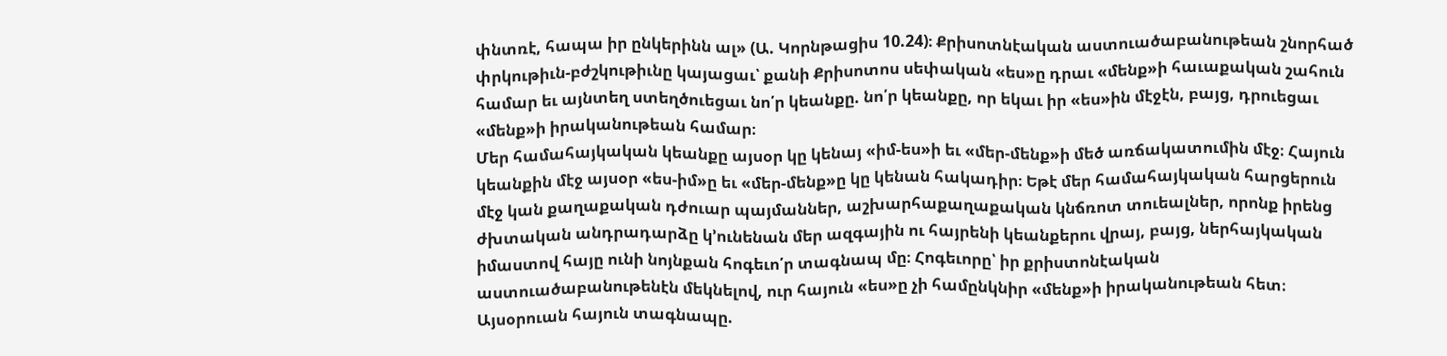փնտռէ, հապա իր ընկերինն ալ» (Ա. Կորնթացիս 10.24)։ Քրիսոտնէական աստուածաբանութեան շնորհած փրկութիւն-բժշկութիւնը կայացաւ՝ քանի Քրիսոտոս սեփական «ես»ը դրաւ «մենք»ի հաւաքական շահուն համար եւ այնտեղ ստեղծուեցաւ նո՛ր կեանքը. նո՛ր կեանքը, որ եկաւ իր «ես»ին մէջէն, բայց, դրուեցաւ «մենք»ի իրականութեան համար։
Մեր համահայկական կեանքը այսօր կը կենայ «իմ-ես»ի եւ «մեր-մենք»ի մեծ առճակատումին մէջ։ Հայուն կեանքին մէջ այսօր «ես-իմ»ը եւ «մեր-մենք»ը կը կենան հակադիր։ Եթէ մեր համահայկական հարցերուն մէջ կան քաղաքական դժուար պայմաններ, աշխարհաքաղաքական կնճռոտ տուեալներ, որոնք իրենց ժխտական անդրադարձը կ՚ունենան մեր ազգային ու հայրենի կեանքերու վրայ, բայց, ներհայկական իմաստով հայը ունի նոյնքան հոգեւո՛ր տագնապ մը։ Հոգեւորը՝ իր քրիստոնէական աստուածաբանութենէն մեկնելով, ուր հայուն «ես»ը չի համընկնիր «մենք»ի իրականութեան հետ։ Այսօրուան հայուն տագնապը.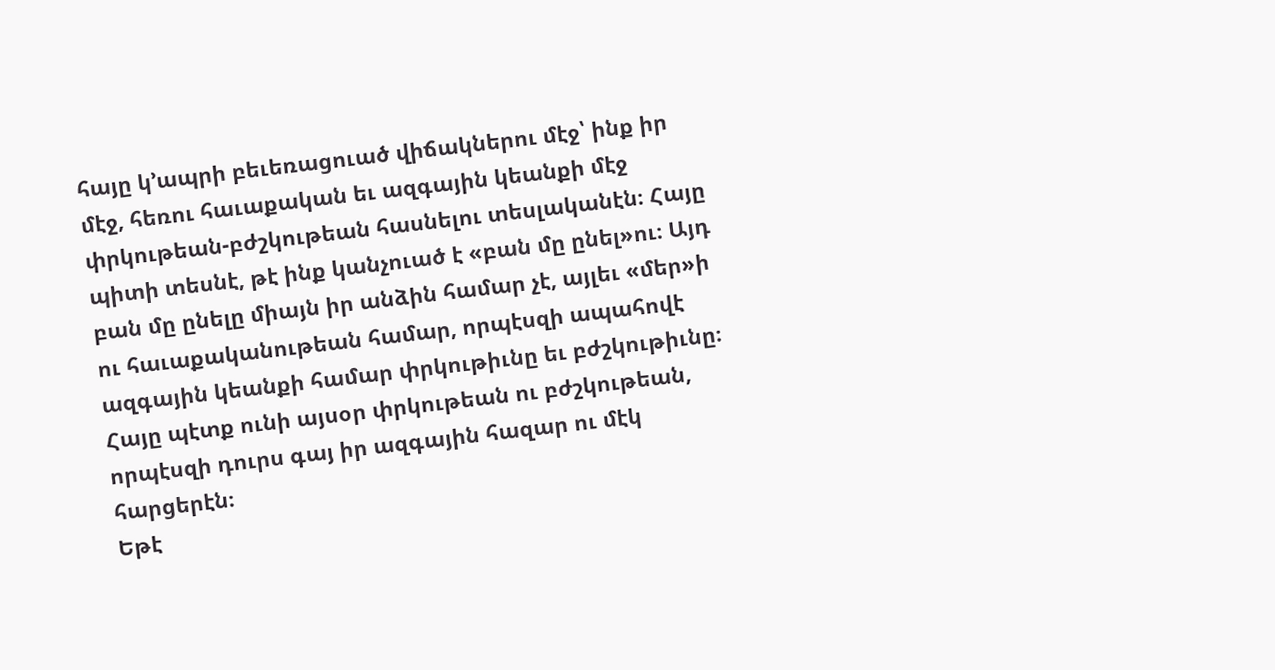հայը կ՚ապրի բեւեռացուած վիճակներու մէջ՝ ինք իր մէջ, հեռու հաւաքական եւ ազգային կեանքի մէջ փրկութեան-բժշկութեան հասնելու տեսլականէն։ Հայը պիտի տեսնէ, թէ ինք կանչուած է «բան մը ընել»ու։ Այդ բան մը ընելը միայն իր անձին համար չէ, այլեւ «մեր»ի ու հաւաքականութեան համար, որպէսզի ապահովէ ազգային կեանքի համար փրկութիւնը եւ բժշկութիւնը։ Հայը պէտք ունի այսօր փրկութեան ու բժշկութեան, որպէսզի դուրս գայ իր ազգային հազար ու մէկ հարցերէն։
Եթէ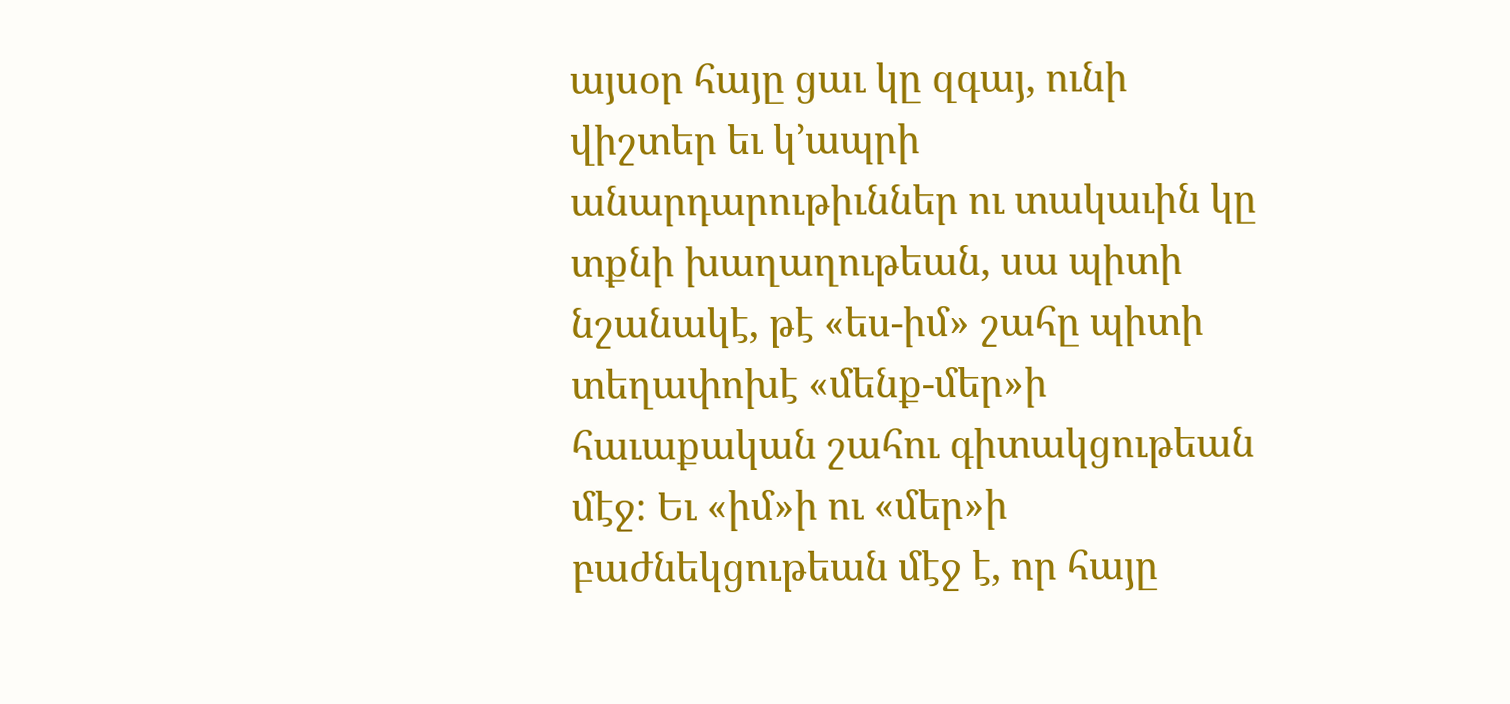այսօր հայը ցաւ կը զգայ, ունի վիշտեր եւ կ՚ապրի անարդարութիւններ ու տակաւին կը տքնի խաղաղութեան, սա պիտի նշանակէ, թէ «ես-իմ» շահը պիտի տեղափոխէ «մենք-մեր»ի հաւաքական շահու գիտակցութեան մէջ։ Եւ «իմ»ի ու «մեր»ի բաժնեկցութեան մէջ է, որ հայը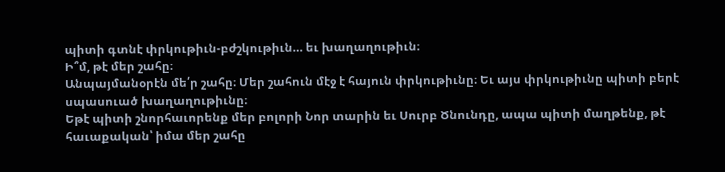պիտի գտնէ փրկութիւն-բժշկութիւն… եւ խաղաղութիւն։
Ի՞մ, թէ մեր շահը։
Անպայմանօրէն մե՛ր շահը։ Մեր շահուն մէջ է հայուն փրկութիւնը։ Եւ այս փրկութիւնը պիտի բերէ սպասուած խաղաղութիւնը։
Եթէ պիտի շնորհաւորենք մեր բոլորի Նոր տարին եւ Սուրբ Ծնունդը, ապա պիտի մաղթենք, թէ հաւաքական՝ իմա մեր շահը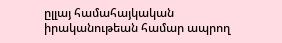ըլլայ համահայկական իրականութեան համար ապրող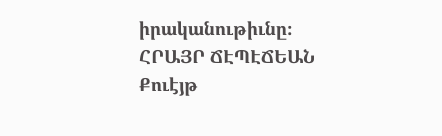իրականութիւնը։
ՀՐԱՅՐ ՃԷՊԷՃԵԱՆ
Քուէյթ